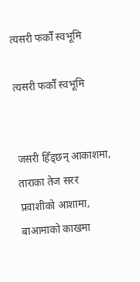त्यसरी फर्कौं स्वभूमि

त्यसरी फर्कौं स्वभूमि


जसरी हिँड्छन् आकाशमा, ताराका तेज सरर
प्रवाशीको आशामा, बाआमाको काखमा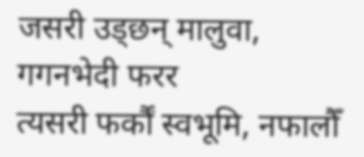जसरी उड्छन् मालुवा, गगनभेदी फरर
त्यसरी फर्कौं स्वभूमि, नफालौँ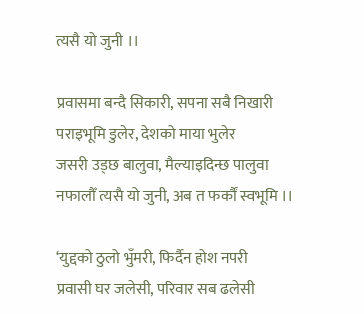त्यसै यो जुनी ।।

प्रवासमा बन्दै सिकारी, सपना सबै निखारी
पराइभूमि डुलेर, देशको माया भुलेर
जसरी उड्छ बालुवा, मैल्याइदिन्छ पालुवा
नफालौँ त्यसै यो जुनी, अब त फर्कौं स्वभूमि ।।

‘युद्दको ठुलो भुँमरी, फिर्दैन होश नपरी
प्रवासी घर जलेसी, परिवार सब ढलेसी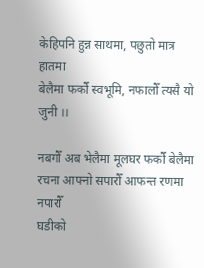केहिपनि हुन्न साथमा, पछुतो मात्र हातमा
बेलैमा फर्कौं स्वभूमि, नफालौँ त्यसै यो जुनी ।।

नबगौँ अब भेलैमा मूलघर फर्कौं बेलैमा
रचना आफ्नो सपारौँ आफन्त रणमा नपारौँ
घडीको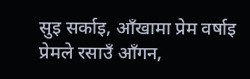सुइ सर्काइ, आँखामा प्रेम वर्षाइ
प्रेमले रसाउँ आँगन,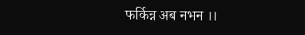फर्किन्न अब नभन ।।